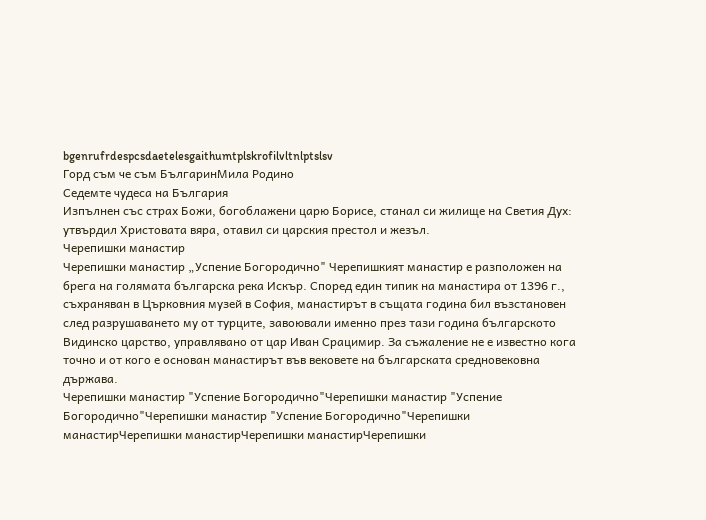bgenrufrdespcsdaetelesgaithumtplskrofilvltnlptslsv
Горд съм че съм БългаринМила Родино
Седемте чудеса на България
Изпълнен със страх Божи, богоблажени царю Борисе, станал си жилище на Светия Дух: утвърдил Христовата вяра, отавил си царския престол и жезъл.
Черепишки манастир
Черепишки манастир „Успение Богородично" Черепишкият манастир е разположен на брега на голямата българска река Искър. Според един типик на манастира от 1396 г., съхраняван в Църковния музей в София, манастирът в същата година бил възстановен след разрушаването му от турците, завоювали именно през тази година българското Видинско царство, управлявано от цар Иван Срацимир. За съжаление не е известно кога точно и от кого е основан манастирът във вековете на българската средновековна държава.
Черепишки манастир "Успение Богородично"Черепишки манастир "Успение Богородично"Черепишки манастир "Успение Богородично"Черепишки манастирЧерепишки манастирЧерепишки манастирЧерепишки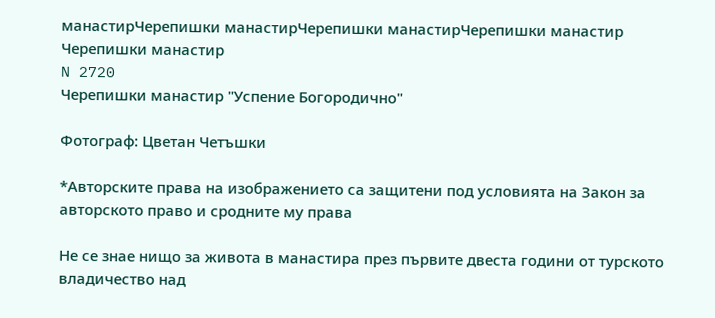манастирЧерепишки манастирЧерепишки манастирЧерепишки манастир
Черепишки манастир
N 2720
Черепишки манастир "Успение Богородично"

Фотограф: Цветан Четъшки

*Авторските права на изображението са защитени под условията на Закон за авторското право и сродните му права

Не се знае нищо за живота в манастира през първите двеста години от турското владичество над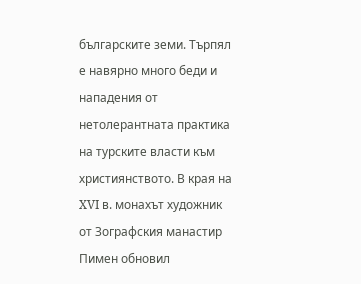българските земи. Търпял е навярно много беди и нападения от нетолерантната практика на турските власти към християнството. В края на XVI в. монахът художник от Зографския манастир Пимен обновил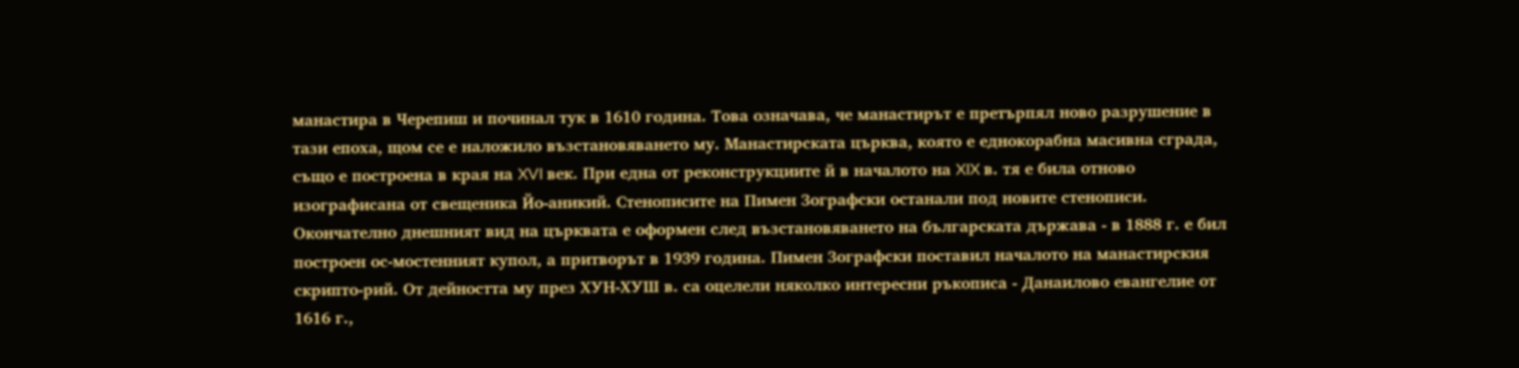манастира в Черепиш и починал тук в 1610 година. Това означава, че манастирът е претърпял ново разрушение в тази епоха, щом се е наложило възстановяването му. Манастирската църква, която е еднокорабна масивна сграда, също е построена в края на XVI век. При една от реконструкциите й в началото на XIX в. тя е била отново изографисана от свещеника Йо-аникий. Стенописите на Пимен Зографски останали под новите стенописи. Окончателно днешният вид на църквата е оформен след възстановяването на българската държава - в 1888 г. е бил построен ос-мостенният купол, а притворът в 1939 година. Пимен Зографски поставил началото на манастирския скрипто-рий. От дейността му през ХУН-ХУШ в. са оцелели няколко интересни ръкописа - Данаилово евангелие от 1616 г.,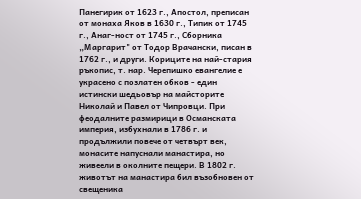Панегирик от 1623 г., Апостол, преписан от монаха Яков в 1630 г., Типик от 1745 г., Анаг-ност от 1745 г., Сборника „Маргарит" от Тодор Врачански, писан в 1762 г., и други. Кориците на най-стария ръкопис, т. нар. Черепишко евангелие е украсено с позлатен обков - един истински шедьовър на майсторите Николай и Павел от Чипровци. При феодалните размирици в Османската империя, избухнали в 1786 г. и продължили повече от четвърт век, монасите напуснали манастира, но живеели в околните пещери. В 1802 г. животът на манастира бил възобновен от свещеника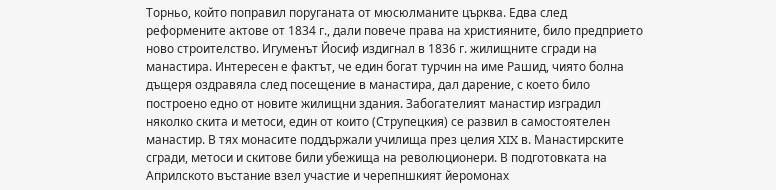Торньо, който поправил поруганата от мюсюлманите църква. Едва след реформените актове от 1834 г., дали повече права на християните, било предприето ново строителство. Игуменът Йосиф издигнал в 1836 г. жилищните сгради на манастира. Интересен е фактът, че един богат турчин на име Рашид, чиято болна дъщеря оздравяла след посещение в манастира, дал дарение, с което било построено едно от новите жилищни здания. Забогателият манастир изградил няколко скита и метоси, един от които (Струпецкия) се развил в самостоятелен манастир. В тях монасите поддържали училища през целия XIX в. Манастирските сгради, метоси и скитове били убежища на революционери. В подготовката на Априлското въстание взел участие и черепншкият йеромонах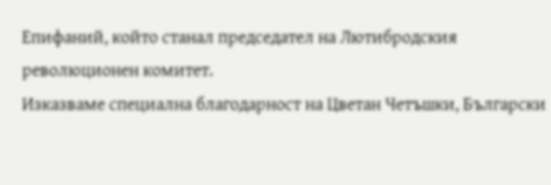Епифаний, който станал председател на Лютибродския революционен комитет.
Изказваме специална благодарност на Цветан Четъшки, Български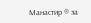Манастир ® за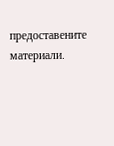предоставените материали.